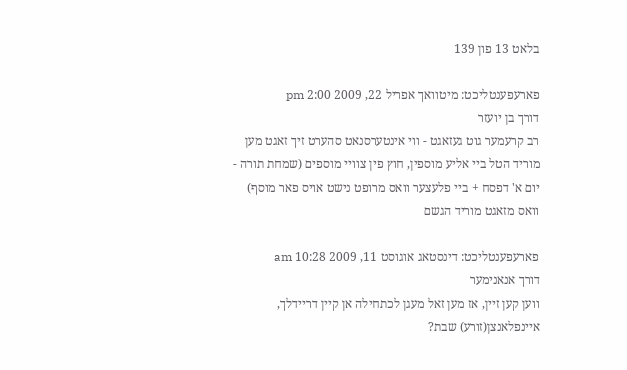בלאט 13 פון 139

פארעפענטליכט: מיטוואך אפריל 22, 2009 2:00 pm
דורך בן יועזר
רב קרעמער גוט געזאגט - ווי אינטערסנאט סהערט זיך זאגט מען מוריד הטל ביי אליע מוספין, חוץ פין צוויי מוספים (שמחת תורה - יום א' דפסח + ביי פלעצער וואס מרופט נישט אויס פאר מוסף) וואס מזאגט מוריד הגשם

פארעפענטליכט: דינסטאג אוגוסט 11, 2009 10:28 am
דורך אנאנימער
ווען קען זיין, אז מען זאל מעגן לכתחילה אן קיין דריידלך, איינפלאנצן(זורע) שבת?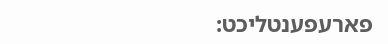פארעפענטליכט: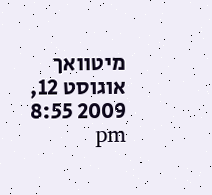מיטוואך אוגוסט 12, 2009 8:55 pm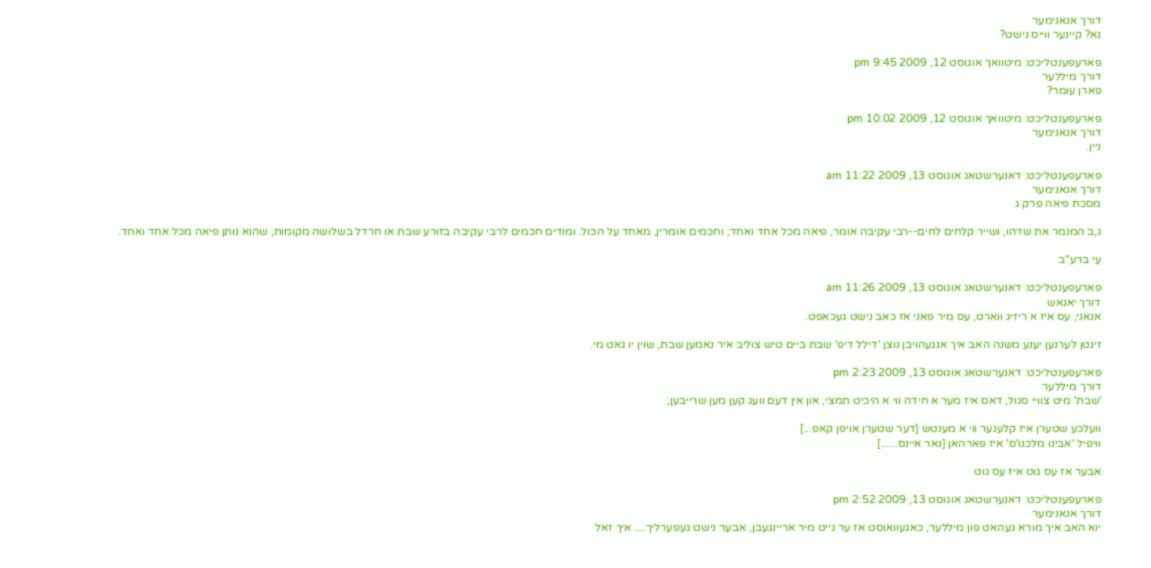דורך אנאנימער
נא? קיינער ווייס נישט?

פארעפענטליכט: מיטוואך אוגוסט 12, 2009 9:45 pm
דורך מיללער
פארן עומר?

פארעפענטליכט: מיטוואך אוגוסט 12, 2009 10:02 pm
דורך אנאנימער
ניין.

פארעפענטליכט: דאנערשטאג אוגוסט 13, 2009 11:22 am
דורך אנאנימער
מסכת פיאה פרק ג

ג,ב המנמר את שדהו, ושייר קלחים לחים--רבי עקיבה אומר, פיאה מכל אחד ואחד; וחכמים אומרין, מאחד על הכול. ומודים חכמים לרבי עקיבה בזורע שבת או חרדל בשלושה מקומות, שהוא נותן פיאה מכל אחד ואחד.

עי ברע"ב

פארעפענטליכט: דאנערשטאג אוגוסט 13, 2009 11:26 am
דורך יאנאש
אנאני, עס איז א ריזיג ווארט, עס מיר פאני אז כאב נישט געכאפט.

זינטן לערנען יענע משנה האב איך אנגעהויבן נוצן 'דילל דיפ' שבת ביים טיש צוליב איר נאמען שבת, שוין יו גאט מי.

פארעפענטליכט: דאנערשטאג אוגוסט 13, 2009 2:23 pm
דורך מיללער
'שבת' מיט צוויי סגול, דאס איז מער א חידה ווי א היכיט תמצי, און אין דעם וועג קען מען שרייבען;

וועלכע שטערן איז קלענער ווי א מענטש [דער שטערן אויפן קאפ...]
וויפיל 'אבינו מלכנו'ס' איז פארהאן [נאר איינס......]

אבער אז עס גוט איז עס גוט

פארעפענטליכט: דאנערשטאג אוגוסט 13, 2009 2:52 pm
דורך אנאנימער
יוא האב איך מורא געהאט פון מיללער, כאגעוואוסט אז ער גייט מיר אריינגעבן, אבער נישט געפערליך.... איך זאל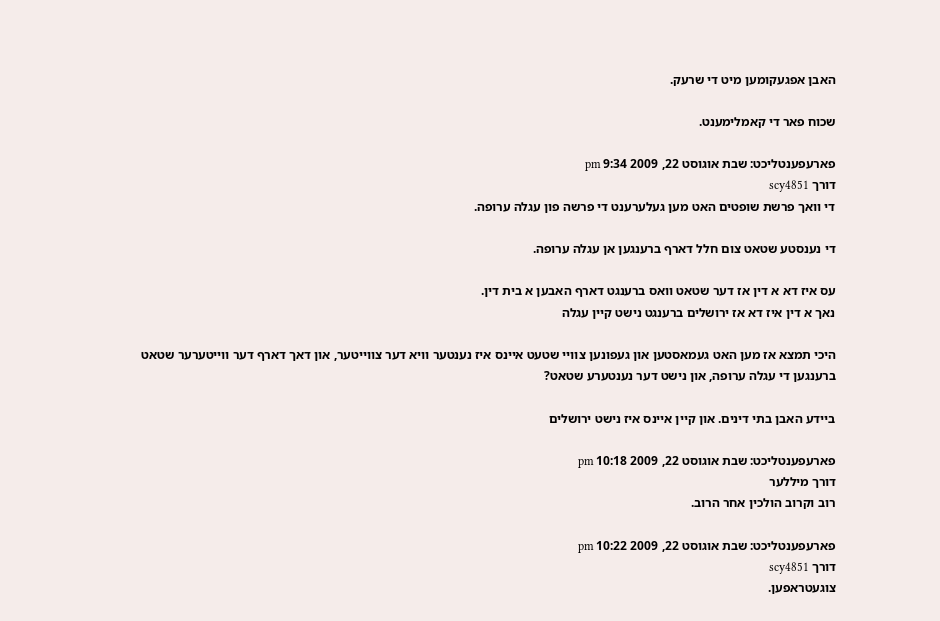האבן אפגעקומען מיט די שרעק.

שכוח פאר די קאמלימענט.

פארעפענטליכט: שבת אוגוסט 22, 2009 9:34 pm
דורך scy4851
די וואך פרשת שופטים האט מען געלערענט די פרשה פון עגלה ערופה.

די נענסטע שטאט צום חלל דארף ברענגען אן עגלה ערופה.

עס איז דא א דין אז דער שטאט וואס ברענגט דארף האבען א בית דין.
נאך א דין איז דא אז ירושלים ברענגט נישט קיין עגלה

היכי תמצא אז מען האט געמאסטען און געפונען צוויי שטעט איינס איז נענטער וויא דער צווייטער, און דאך דארף דער ווייטערער שטאט ברענגען די עגלה ערופה, און נישט דער נענטערע שטאט?

ביידע האבן בתי דינים. און קיין איינס איז נישט ירושלים

פארעפענטליכט: שבת אוגוסט 22, 2009 10:18 pm
דורך מיללער
רוב וקרוב הולכין אחר הרוב.

פארעפענטליכט: שבת אוגוסט 22, 2009 10:22 pm
דורך scy4851
צוגעטראפען.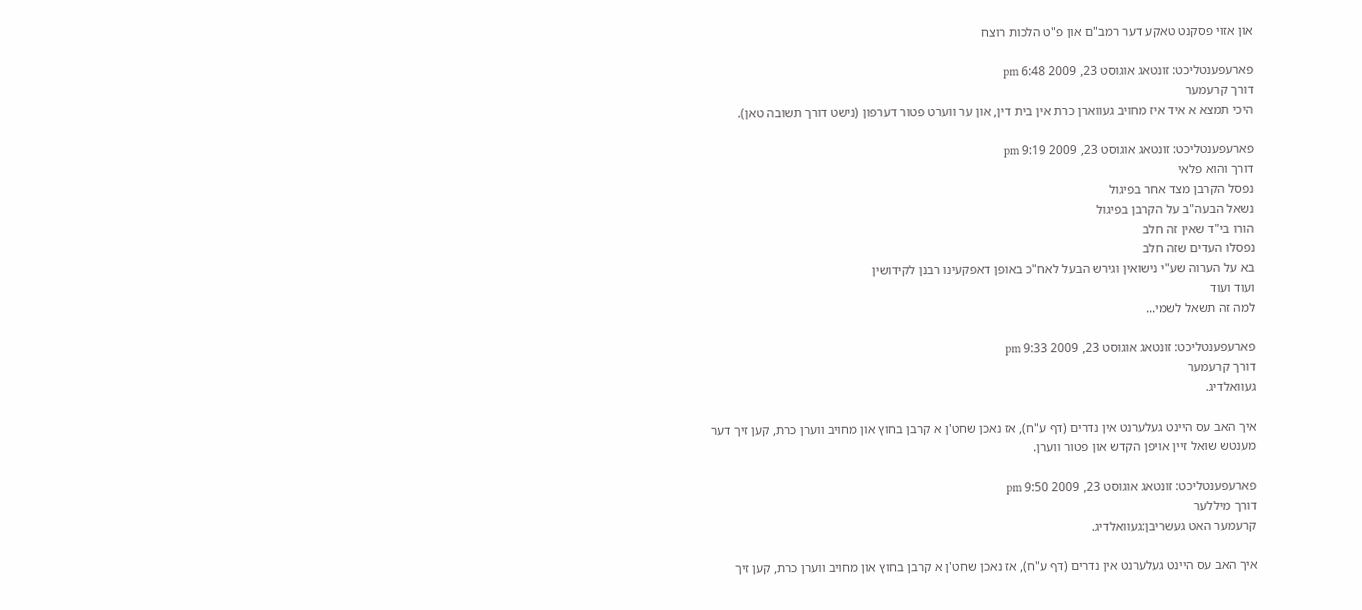און אזוי פסקנט טאקע דער רמב"ם און פ"ט הלכות רוצח

פארעפענטליכט: זונטאג אוגוסט 23, 2009 6:48 pm
דורך קרעמער
היכי תמצא א איד איז מחויב געווארן כרת אין בית דין, און ער ווערט פטור דערפון (נישט דורך תשובה טאן).

פארעפענטליכט: זונטאג אוגוסט 23, 2009 9:19 pm
דורך והוא פלאי
נפסל הקרבן מצד אחר בפיגול
נשאל הבעה"ב על הקרבן בפיגול
הורו בי"ד שאין זה חלב
נפסלו העדים שזה חלב
בא על הערוה שע"י נישואין וגירש הבעל לאח"כ באופן דאפקעינו רבנן לקידושין
ועוד ועוד
למה זה תשאל לשמי...

פארעפענטליכט: זונטאג אוגוסט 23, 2009 9:33 pm
דורך קרעמער
געוואלדיג.

איך האב עס היינט געלערנט אין נדרים (דף ע"ח), אז נאכן שחט'ן א קרבן בחוץ און מחויב ווערן כרת, קען זיך דער מענטש שואל זיין אויפן הקדש און פטור ווערן.

פארעפענטליכט: זונטאג אוגוסט 23, 2009 9:50 pm
דורך מיללער
קרעמער האט געשריבן:געוואלדיג.

איך האב עס היינט געלערנט אין נדרים (דף ע"ח), אז נאכן שחט'ן א קרבן בחוץ און מחויב ווערן כרת, קען זיך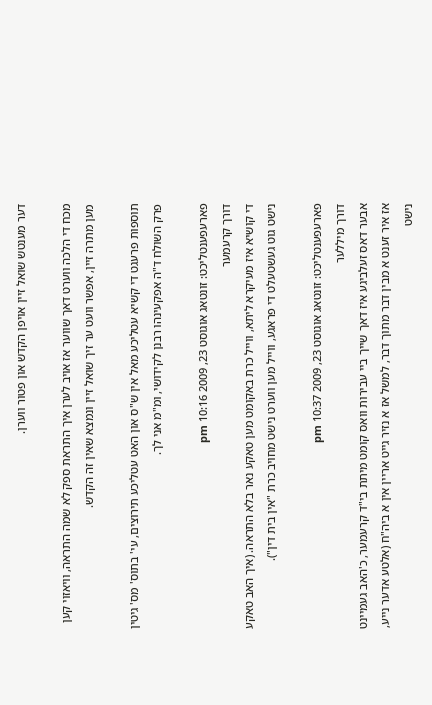דער מענטש שואל זיין אויפן הקדש און פטור ווערן.

מכח די הלכה ווערט דאך שווער אז אויב לערן איך התראת ספק לא שמה התראה, וויאזוי קען מען מתרה זיין, אפשר וועט ער זיך שואל זיין ונמצא שאין זה הקדש.

תוספות פרעגט די קשיא עטליכע מאל אין ש"ס און האט עטליכע תירוצים, עי' בתוס' מס' גיטין פרק השולח ד"ה אפקעינהו רבנן לקידושי, ומ"מ אני לך.

פארעפענטליכט: זונטאג אוגוסט 23, 2009 10:16 pm
דורך קרעמער
די קושיא איז מעיקרא ליתא, ווייל כרת באקומט מען טאקע נאר בלא התראה. (איך האב טאקע נישט גוט געשטעלט די פראגע, ווייל מען ווערט נישט מחויב כרת "אין בית דין").

פארעפענטליכט: זונטאג אוגוסט 23, 2009 10:37 pm
דורך מיללער
אבער דאס זעלביגע איז דאך שייך ביי עבירות וואס קומט מיתת בי"ד קרעמער, כ'האב געמיינט אז איר זענט א מבין דבר מתוך דבר, למשל אז א נזיר גייט אריין אין א ביה"ח (אלטע אדער נייע, נישט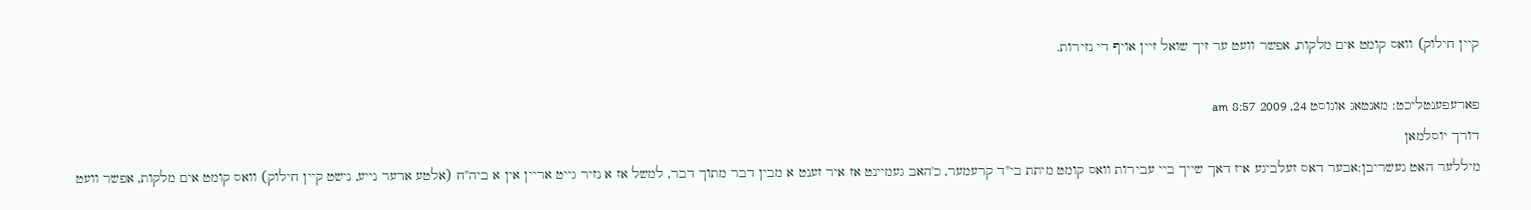קיין חילוק) וואס קומט אים מלקות, אפשר וועט ער זיך שואל זיין אויף די נזירות.

פארעפענטליכט: מאנטאג אוגוסט 24, 2009 8:57 am
דורך יוסלמאן
מיללער האט געשריבן:אבער דאס זעלביגע איז דאך שייך ביי עבירות וואס קומט מיתת בי"ד קרעמער, כ'האב געמיינט אז איר זענט א מבין דבר מתוך דבר, למשל אז א נזיר גייט אריין אין א ביה"ח (אלטע אדער נייע, נישט קיין חילוק) וואס קומט אים מלקות, אפשר וועט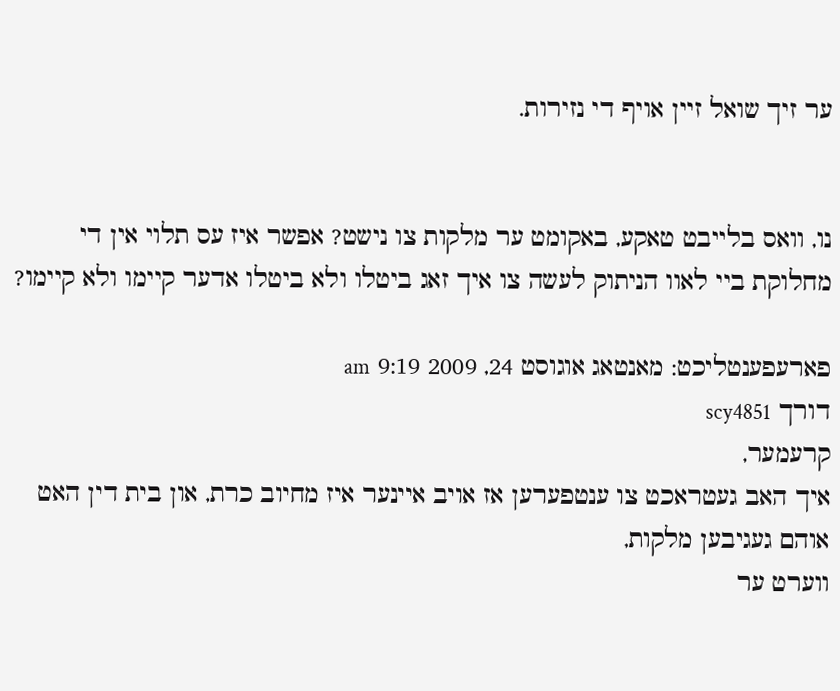ער זיך שואל זיין אויף די נזירות.


נו, וואס בלייבט טאקע, באקומט ער מלקות צו נישט? אפשר איז עס תלוי אין די מחלוקת ביי לאוו הניתוק לעשה צו איך זאג ביטלו ולא ביטלו אדער קיימו ולא קיימו?

פארעפענטליכט: מאנטאג אוגוסט 24, 2009 9:19 am
דורך scy4851
קרעמער,
איך האב געטראכט צו ענטפערען אז אויב איינער איז מחיוב כרת, און בית דין האט אוהם געגיבען מלקות,
ווערט ער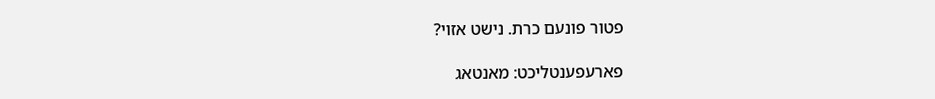פטור פונעם כרת. נישט אזוי?

פארעפענטליכט: מאנטאג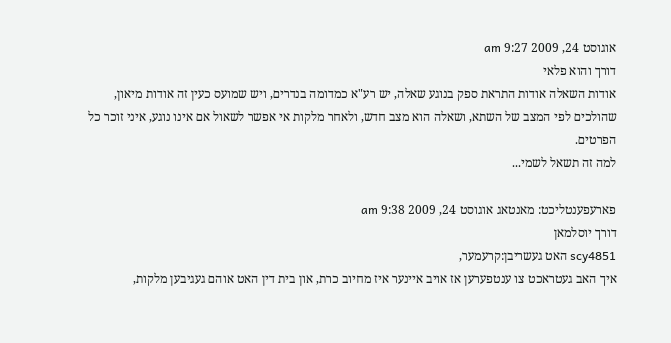אוגוסט 24, 2009 9:27 am
דורך והוא פלאי
אודות השאלה אודות התראת ספק בנוגע שאלה, יש רע"א כמדומה בנדרים, ויש שמועס כעין זה אודות מיאון, שהולכים לפי המצב של השתא, ושאלה הוא מצב חדש, ולאחר מלקות אי אפשר לשאול אם אינו נוגע, איני זוכר כל הפרטים.
למה זה תשאל לשמי...

פארעפענטליכט: מאנטאג אוגוסט 24, 2009 9:38 am
דורך יוסלמאן
scy4851 האט געשריבן:קרעמער,
איך האב געטראכט צו ענטפערען אז אויב איינער איז מחיוב כרת, און בית דין האט אוהם געגיבען מלקות,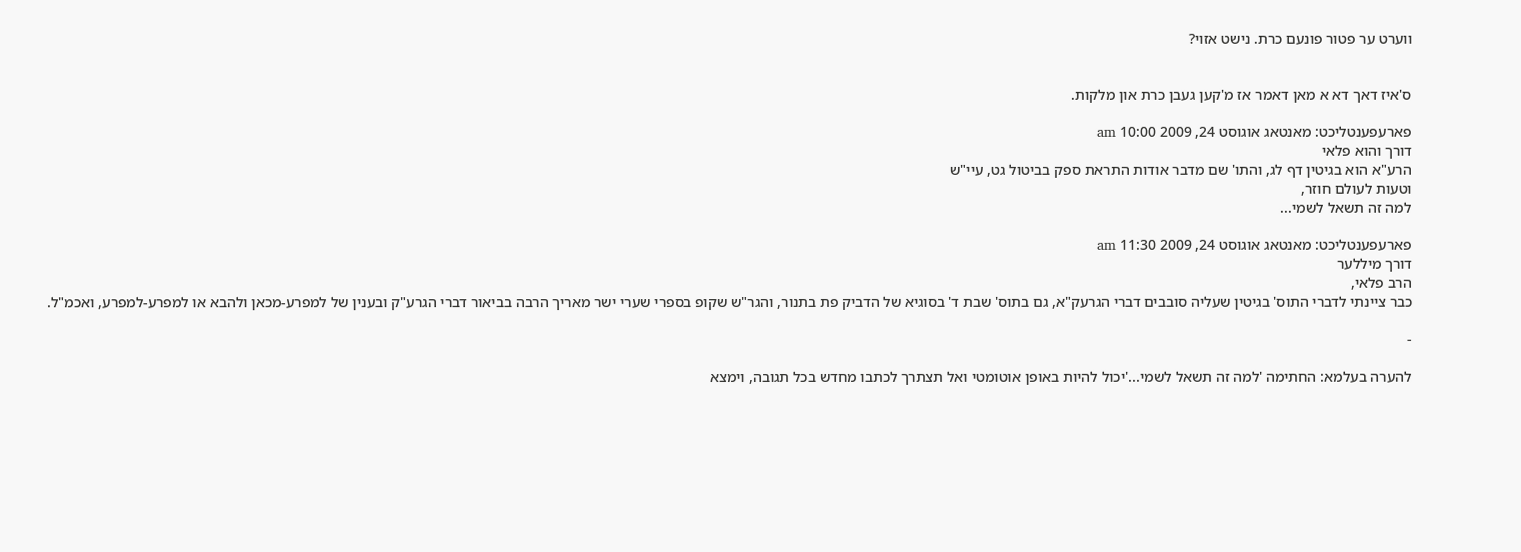ווערט ער פטור פונעם כרת. נישט אזוי?


ס'איז דאך דא א מאן דאמר אז מ'קען געבן כרת און מלקות.

פארעפענטליכט: מאנטאג אוגוסט 24, 2009 10:00 am
דורך והוא פלאי
הרע"א הוא בגיטין דף לג, והתו' שם מדבר אודות התראת ספק בביטול גט, עיי"ש
וטעות לעולם חוזר,
למה זה תשאל לשמי...

פארעפענטליכט: מאנטאג אוגוסט 24, 2009 11:30 am
דורך מיללער
הרב פלאי,
כבר ציינתי לדברי התוס' בגיטין שעליה סובבים דברי הגרעק"א, גם בתוס' שבת ד' בסוגיא של הדביק פת בתנור, והגר"ש שקופ בספרי שערי ישר מאריך הרבה בביאור דברי הגרע"ק ובענין של למפרע-מכאן ולהבא או למפרע-למפרע, ואכמ"ל.

-

להערה בעלמא: החתימה 'למה זה תשאל לשמי...'יכול להיות באופן אוטומטי ואל תצתרך לכתבו מחדש בכל תגובה, וימצא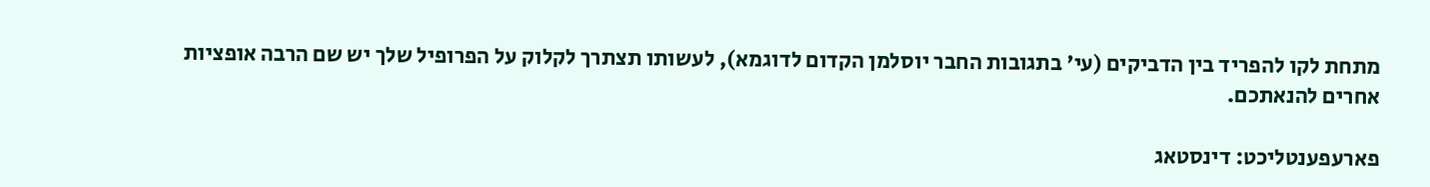מתחת לקו להפריד בין הדביקים (עי' בתגובות החבר יוסלמן הקדום לדוגמא), לעשותו תצתרך לקלוק על הפרופיל שלך יש שם הרבה אופציות אחרים להנאתכם.

פארעפענטליכט: דינסטאג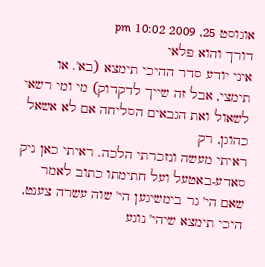אוגוסט 25, 2009 10:02 pm
דורך והוא פלאי
איני יודע סדר ההיכי תימצא (בא'. או תימצי, אבל זה שייך לדקדוק) מי ומי רשאי לשאול ואת הגבאים הסליחה אם לא אשאל כהוגן, רק
ראיתי מעשה ונזכרתי הלכה. ראיתי כאן ניק סאדע-באטעל ועל חתימתו כתוב לאמר שאם הי' גר בימשיגען הי' שוה עשרה צענט, היכי תימצא שיהי' נוגע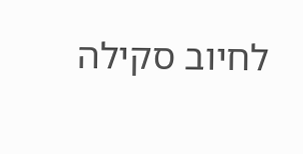לחיוב סקילה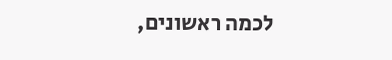לכמה ראשונים,